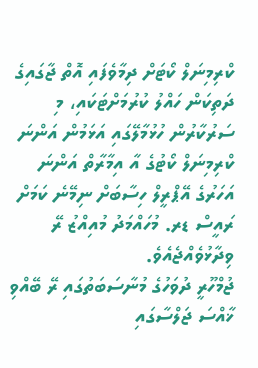ކްރިމިނަލް ކޯޓަށް ދިމާވެފައި އޮތް ޖާގައިގެ ދަތިކަން ހައްލު ކުރުމަށްޓަކައި، މި ސަރުކާރުން ހުޅުމާލޭގައި އަޅަމުން އަންނަ ކްރިމިނަލް ކޯޓުގެ އާ އިމާރާތް އަންނަ އަހަރުގެ އޭޕްރީލް ހިސާބަށް ނިމޭނެ ކަމަށް ރައީސް ޑރ. މުހައްމަދު މުއިއްޒު ރޭ ވިދާޅުވެއްޖެއެވެ.
ޖުމްހޫރީ ދުވަހުގެ މުނާސަބަތުގައި ރޭ ބޭއްވި ޚާއްސަ ޖަލްސާގައި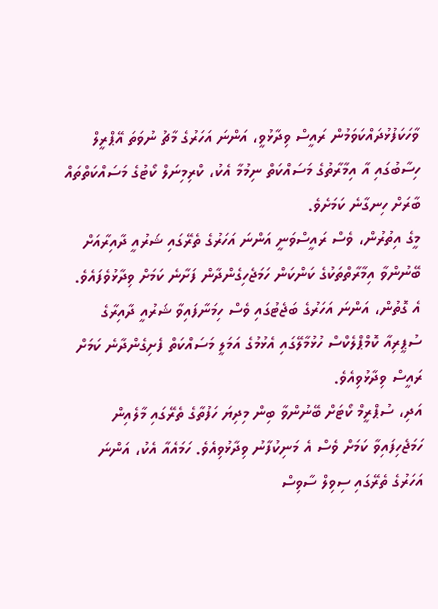ވާހަކަފުޅުދައްކަވަމުން ރައީސް ވިދާޅުވީ، އަންނަ އަހަރުގެ މާޗު ނުވަތަ އޭޕްރީލް ހިސާބުގައި އާ އިމާރާތުގެ މަސައްކަތް ނިމުމާ އެކު، ކްރިމިނަލް ކޯޓުގެ މަސައްކަތްތައް ބާރަށް ހިނގާނެ ކަމަށެވެ.
މީގެ އިތުރުން، ވެސް ރައީސްވަނީ އަންނަ އަހަރުގެ ތެރޭގައި ޝަރުއީ ދާއިރާއަށް ބޭނުންވާ އިމާރާތްތަކުގެ ކަންކަން ހަމަޖެހިގެންދާން ފަށާނެ ކަމަށް ވިދާޅުވެފައެވެ. އެ ގޮތުން، އަންނަ އަހަރުގެ ބަޖެޓުގައި ވެސް ހިމަނާފައިވާ ޝަރުއީ ދާއިރާގެ ސުޕީރިއާ ކޮމްޕްލެކްސް ހުޅުމާލޭގައި އެޅުމުގެ އަމަލީ މަސައްކަތް ފެށިގެންދާނެ ކަމަށް ރައީސް ވިދާޅުވިއެވެ.
އަދި، ސުޕްރީމް ކޯޓަށް ބޭނުންވާ ބިން މިދިޔަ ހަފުތާގެ ތެރޭގައި މާލެއިން ހަމަޖެހިފައިވާ ކަމަށް ވެސް އެ މަނިކުފާނު ވިދާޅުވިއެވެ. ހަމައެއާ އެކު، އަންނަ އަހަރުގެ ތެރޭގައި ސިވިލް ސާވިސް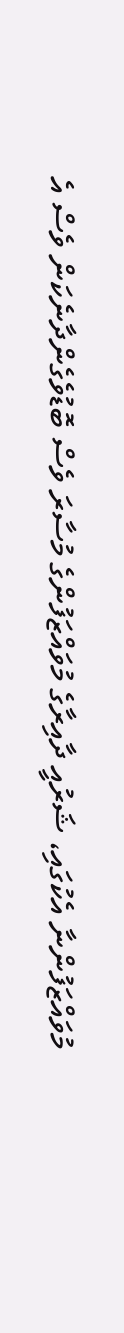މުވައްޒަފުންނާ އެކުގައި، ޝަރުއީ ދާއިރާގެ މުވައްޒަފުންގެ މުސާރަ ވެސް ބޮޑުވެގެންދާނެކަން ވެސް އެ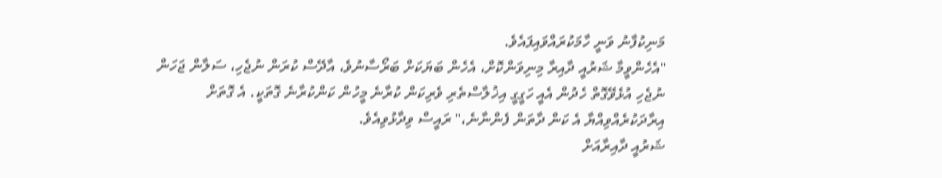މަނިކުފާނު ވަނީ ހާމަކުރައްވައިފައެވެ.
"އެހެންވީމާ ޝަރުއީ ދާއިރާ މިނިވަންކޮށް، އެހެން ބަޔަކަށް ބަރޯސާނުވެ، އާދޭސް ކުރަން ނުޖެހި، ސަލާން ޖަހަން ނުޖެހި އުޅެވޭގޮތް ހެދުން އެއީ ހަގީގީ އިޚުލާސްތެރި ވެރިކަން ކުރާނެ މީހުން ކަންކުރާނެ ގޮތަކީ. އެ ގޮތަށް އިރާދަކުރެއްވިއްޔާ އެ ކަން ދާތަން ފެންނާނެ،" ރައީސް ވިދާޅުވިއެވެ.
ޝަރުއީ ދާއިރާއަށް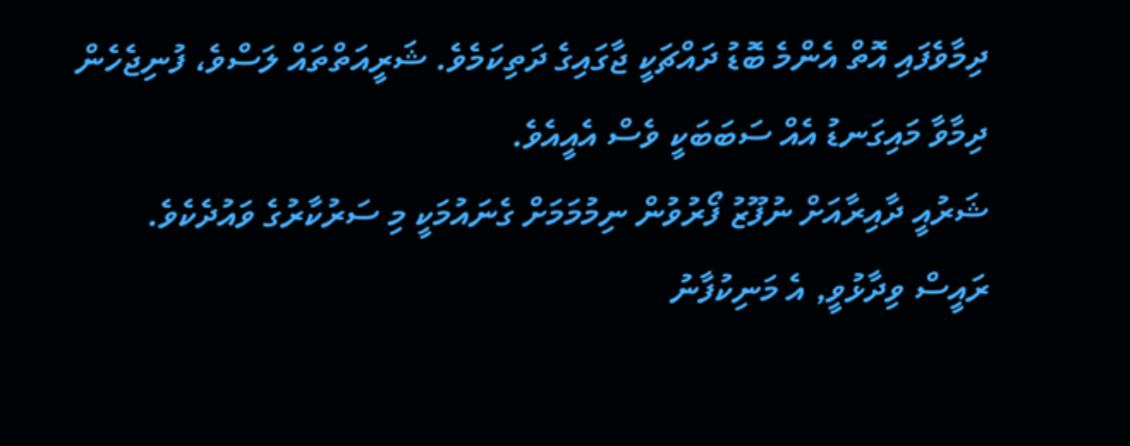ދިމާވެފައި އޮތް އެންމެ ބޮޑު ދައްޗަކީ ޖާގައިގެ ދަތިކަމެވެ. ޝަރީއަތްތައް ލަސްވެ، ފުނިޖެހެން ދިމާވާ މައިގަނޑު އެއް ސަބަބަކީ ވެސް އެއީއެވެ.
ޝަރުއީ ދާއިރާއަށް ނުފޫޒު ފޯރުވުން ނިމުމަމަށް ގެނައުމަކީ މި ސަރުކާރުގެ ވައުދެކެވެ.
ރައީސް ވިދާޅުވީ, އެ މަނިކުފާނު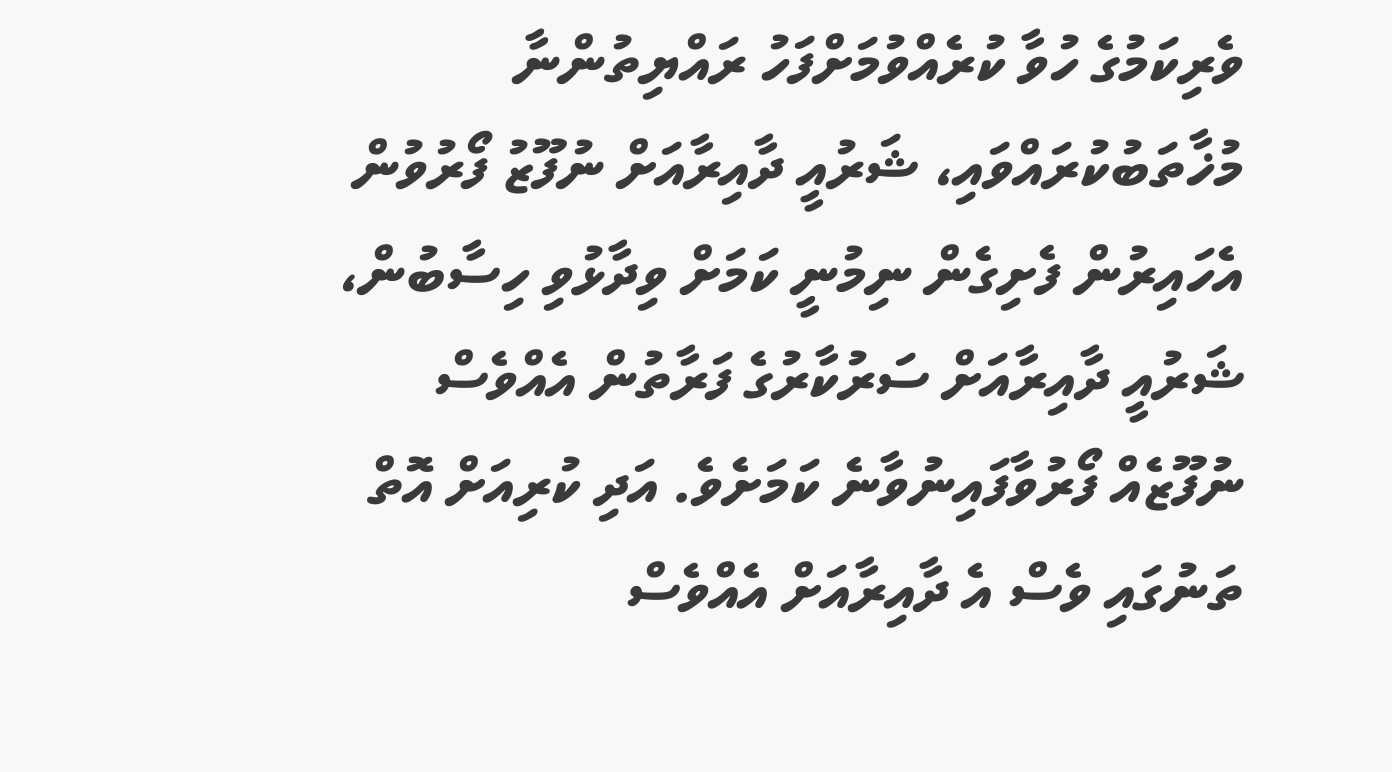ވެރިކަމުގެ ހުވާ ކުރެއްވުމަށްފަހު ރައްޔިތުންނާ މުޚާތަބުކުރައްވައި، ޝަރުއީ ދާއިރާއަށް ނުފޫޒު ފޯރުވުން އެހައިރުން ފެށިގެން ނިމުނީ ކަމަށް ވިދާޅުވި ހިސާބުން، ޝަރުއީ ދާއިރާއަށް ސަރުކާރުގެ ފަރާތުން އެއްވެސް ނުފޫޒެއް ފޯރުވާފައިނުވާނެ ކަމަށެވެ. އަދި ކުރިއަށް އޮތް ތަނުގައި ވެސް އެ ދާއިރާއަށް އެއްވެސް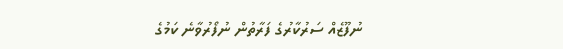ނުފޫޒެއް ސަރުކާރުގެ ފަރާތުން ނުފޯރުވާނެ ކަމުގެ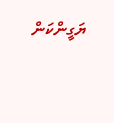ޔަގީންކަން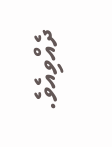ދެއްވިއެވެ.